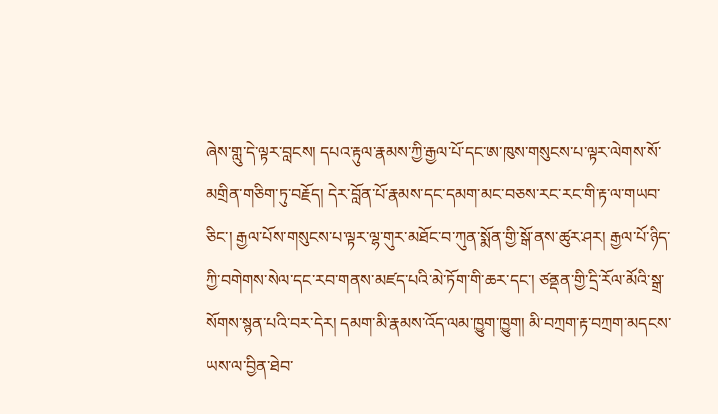ཞེས་གླུ་དེ་ལྟར་བླངས། དཔའ་རྟུལ་རྣམས་ཀྱི་རྒྱལ་པོ་དང་ཨ་ཁུས་གསུངས་པ་ལྟར་ལེགས་སོ་མགྲིན་གཅིག་ཏུ་བརྗོད། དེར་བློན་པོ་རྣམས་དང་དམག་མང་བཅས་རང་རང་གི་རྟ་ལ་གཡབ་ཅིང་། རྒྱལ་པོས་གསུངས་པ་ལྟར་ལྷ་གུར་མཐོང་བ་ཀུན་སྨོན་གྱི་སྒོ་ནས་ཚུར་ཤར། རྒྱལ་པོ་ཉིད་ཀྱི་བགེགས་སེལ་དང་རབ་གནས་མཛད་པའི་མེ་ཏོག་གི་ཆར་དང་། ཙནྡན་གྱི་དྲི་རོལ་མོའི་སྒྲ་སོགས་སྙན་པའི་བར་དེར། དམག་མི་རྣམས་འོད་ལམ་ཁྱུག་ཁྱུག། མི་བཀྲག་རྟ་བཀྲག་མདངས་ཡས་ལ་བྱིན་ཐེབ་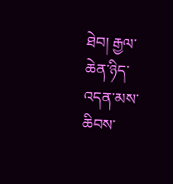ཐེབ། རྒྱལ་ཆེན་ཉིད་འདན་མས་ཆིབས་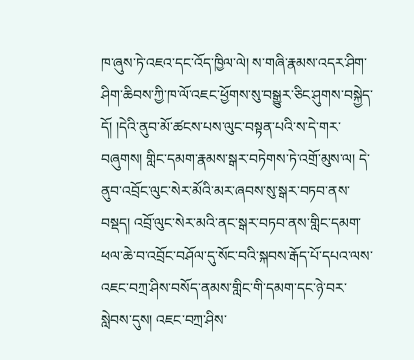ཁ་ཞུས་ཏེ་འཇའ་དང་འོད་ཁྱིལ་ལེ། ས་གཞི་རྣམས་འདར་ཤིག་ཤིག་ཆིབས་ཀྱི་ཁ་ལོ་འཇང་ཕྱོགས་སུ་བསྒྱུར་ཅིང་ཤུགས་བསྐྱེད་དོ། །དེའི་ནུབ་མོ་ཚངས་པས་ལུང་བསྟན་པའི་ས་དེ་གར་བཞུགས། གླིང་དམག་རྣམས་སྒར་བཏེགས་ཏེ་འགྲོ་མུས་ལ། དེ་ནུབ་འབྲོང་ལུང་སེར་མོའི་མར་ཞབས་སུ་སྒར་བཏབ་ནས་བསྡད། འབྲོ་ལུང་སེར་མའི་ནང་སྒར་བཏབ་ནས་གླིང་དམག་ཕལ་ཆེ་བ་འབྲོང་བཤོལ་དུ་སོང་བའི་སྐབས་རྒོད་པོ་དཔའ་ལས་འཇང་བཀྲ་ཤིས་བསོད་ནམས་གླིང་གི་དམག་དང་ཉེ་བར་སླེབས་དུས། འཇང་བཀྲ་ཤིས་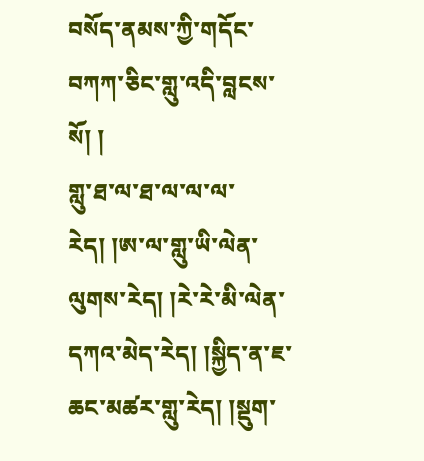བསོད་ནམས་ཀྱི་གདོང་བཀཀ་ཅིང་གླུ་འདི་བླངས་སོ། །
གླུ་ཐ་ལ་ཐ་ལ་ལ་ལ་རེད། །ཨ་ལ་གླུ་ཡི་ལེན་ལུགས་རེད། །རེ་རེ་མི་ལེན་དཀའ་མེད་རེད། །སྐྱིད་ན་ཇ་ཆང་མཚར་གླུ་རེད། །སྡུག་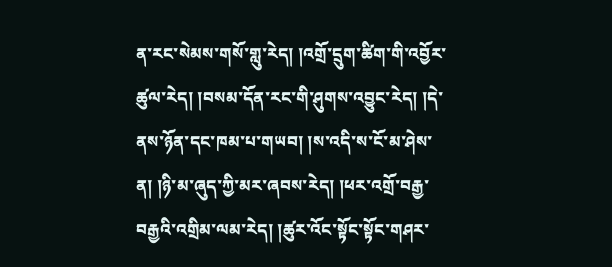ན་རང་སེམས་གསོ་གླུ་རེད། །འགྲོ་དྲུག་ཚིག་གི་འབྱོར་ཚུལ་རེད། །བསམ་དོན་རང་གི་ཤུགས་འབྱུང་རེད། །དེ་ནས་ཉོན་དང་ཁམ་པ་གཡབ། །ས་འདི་ས་ངོ་མ་ཤེས་ན། །ཉི་མ་ཞུད་ཀྱི་མར་ཞབས་རེད། །ཕར་འགྲོ་བརྒྱ་བརྒྱའི་འགྲིམ་ལམ་རེད། །ཚུར་འོང་སྟོང་སྟོང་གཤར་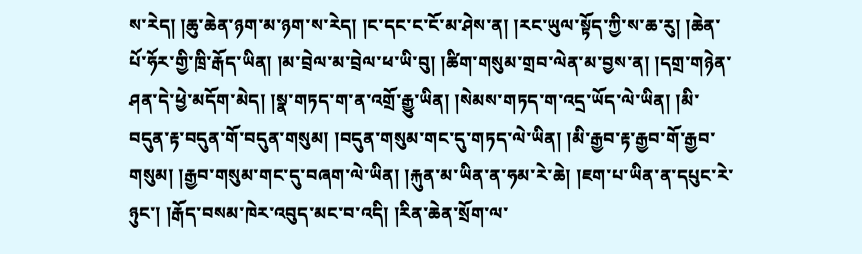ས་རེད། །ཆུ་ཆེན་ཉག་མ་ཉག་ས་རེད། །ང་དང་ང་ངོ་མ་ཤེས་ན། །རང་ཡུལ་སྟོད་ཀྱི་ས་ཆ་རུ། །ཆེན་པོ་ཧོར་གྱི་ཁྲི་རྒོད་ཡིན། །མ་བྲེལ་མ་བྲེལ་ཕ་ཡི་བུ། །ཚིག་གསུམ་གྲབ་ལེན་མ་བྱས་ན། །དགྲ་གཉེན་ཤན་དེ་ཕྱེ་མདོག་མེད། །སྣ་གཏད་ག་ན་འགྲོ་རྒྱུ་ཡིན། །སེམས་གཏད་ག་འདྲ་ཡོད་ལེ་ཡིན། །མི་བདུན་རྟ་བདུན་གོ་བདུན་གསུམ། །བདུན་གསུམ་གང་དུ་གཏད་ལེ་ཡིན། །མི་རྒྱབ་རྟ་རྒྱབ་གོ་རྒྱབ་གསུམ། །རྒྱབ་གསུམ་གང་དུ་བཞག་ལེ་ཡིན། །རྐུན་མ་ཡིན་ན་ཧམ་རེ་ཆེ། །ཇག་པ་ཡིན་ན་དཔུང་རེ་ཉུང་། །རྒོད་བསམ་ཁེར་འབུད་མང་བ་འདི། །རིན་ཆེན་སྲོག་ལ་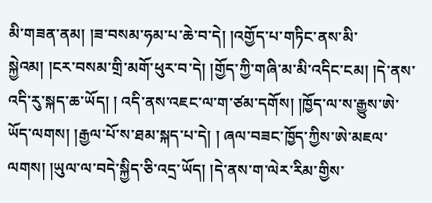མི་གཟན་ནམ། །ཟ་བསམ་ཧམ་པ་ཆེ་བ་དེ། །འགྱོད་པ་གཏིང་ནས་མི་སྐྱེའམ། །ངར་བསམ་གྲི་མགོ་ཕུར་བ་དེ། །གྱོད་ཀྱི་གཞི་མ་མི་འདིང་ངམ། །དེ་ནས་འདི་རུ་སྐད་ཆ་ཡོད། ། འདི་ནས་འཇང་ལ་ག་ཙམ་དགོས། །ཁྱོད་ལ་ས་རྒྱུས་ཨེ་ཡོད་ལགས། །རྒྱལ་པོ་ས་ཐམ་སྐད་པ་དེ། ། ཞལ་བཟང་ཁྱོད་ཀྱིས་ཨེ་མཇལ་ལགས། །ཡུལ་ལ་བདེ་སྐྱིད་ཅི་འདྲ་ཡོད། །དེ་ནས་ག་ལེར་རིམ་གྱིས་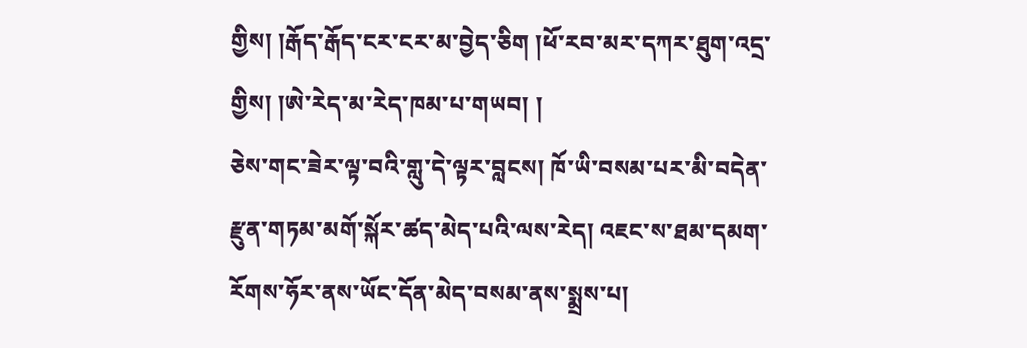གྱིས། །རྒོད་རྒོད་ངར་ངར་མ་བྱེད་ཅིག །ཕོ་རབ་མར་དཀར་ཐུག་འདྲ་གྱིས། །ཨེ་རེད་མ་རེད་ཁམ་པ་གཡབ། །
ཅེས་གང་ཟེར་ལྟ་བའི་གླུ་དེ་ལྟར་བླངས། ཁོ་ཡི་བསམ་པར་མི་བདེན་རྫུན་གཏམ་མགོ་སྐོར་ཚད་མེད་པའི་ལས་རེད། འཇང་ས་ཐམ་དམག་རོགས་ཧོར་ནས་ཡོང་དོན་མེད་བསམ་ནས་སྨྲས་པ།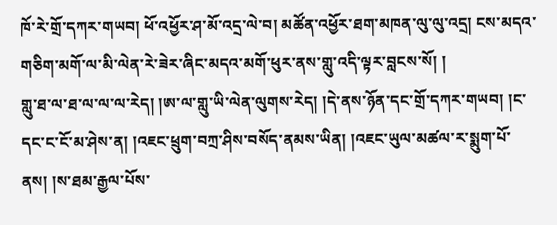ཁོ་རེ་གྲོ་དཀར་གཡབ། ཕོ་འཕྱོར་ཤ་མོ་འདྲ་ལེ་བ། མཚོན་འཕྱོར་ཐག་མཁན་ལུ་ལུ་འདྲ། ངས་མདའ་གཅིག་མགོ་ལ་མི་ལེན་རེ་ཟེར་ཞིང་མདའ་མགོ་ཕུར་ནས་གླུ་འདི་ལྟར་བླངས་སོ། །
གླུ་ཐ་ལ་ཐ་ལ་ལ་ལ་རེད། །ཨ་ལ་གླུ་ཡི་ལེན་ལུགས་རེད། །དེ་ནས་ཉོན་དང་གྲོ་དཀར་གཡབ། །ང་དང་ང་ངོ་མ་ཤེས་ན། །འཇང་ཕྲུག་བཀྲ་ཤིས་བསོད་ནམས་ཡིན། །འཇང་ཡུལ་མཚལ་ར་སྨུག་པོ་ནས། །ས་ཐམ་རྒྱལ་པོས་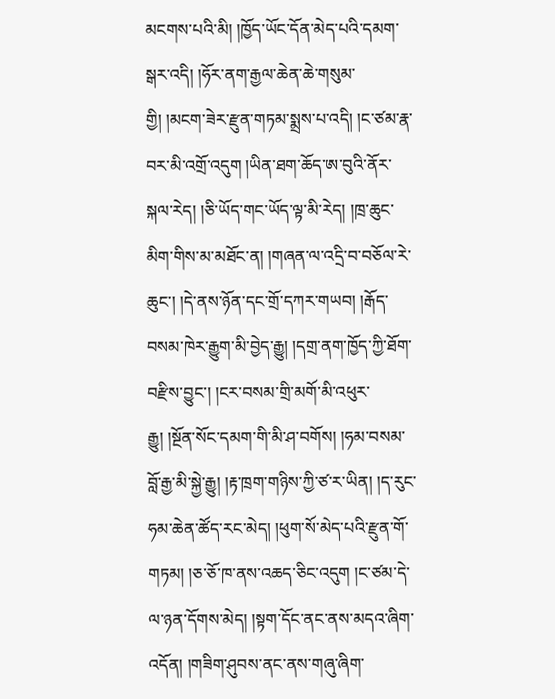མངགས་པའི་མི། །ཁྱོད་ཡོང་དོན་མེད་པའི་དམག་སྒར་འདི། །ཧོར་ནག་རྒྱལ་ཆེན་ཆེ་གསུམ་གྱི། །མངག་ཟེར་རྫུན་གཏམ་སྨྲས་པ་འདི། །ང་ཙམ་རྣ་བར་མི་འགྲོ་འདུག །ཡིན་ཐག་ཆོད་ཨ་བུའི་ནོར་སྐལ་རེད། །ཅི་ཡོད་གང་ཡོད་ལྟ་མི་རེད། །ཁྲ་ཆུང་མིག་གིས་མ་མཐོང་ན། །གཞན་ལ་འདྲི་བ་བཅོལ་རེ་ཆུང་། །དེ་ནས་ཉོན་དང་གྲོ་དཀར་གཡབ། །རྒོད་བསམ་ཁེར་རྒྱུག་མི་བྱེད་རྒྱུ། །དགྲ་ནག་ཁྱོད་ཀྱི་ཐོག་བརྫིས་བྱུང་། །ངར་བསམ་གྲི་མགོ་མི་འཕུར་རྒྱུ། །སྔོན་སོང་དམག་གི་མི་ཤ་བགོས། །ཧམ་བསམ་བློ་རྒྱ་མི་སྐྱེ་རྒྱུ། །རྟ་ཁྲག་གཉིས་ཀྱི་ཙ་ར་ཡིན། །ད་རུང་ཧམ་ཆེན་ཚོད་རང་མེད། །ཕུག་སོ་མེད་པའི་རྫུན་གོ་གཏམ། །ཅ་ཅོ་ཁ་ནས་འཆད་ཅིང་འདུག །ང་ཙམ་དེ་ལ་ཉན་དོགས་མེད། །སྟག་དོང་ནང་ནས་མདའ་ཞིག་འདོན། །གཟིག་ཤུབས་ནང་ནས་གཞུ་ཞིག་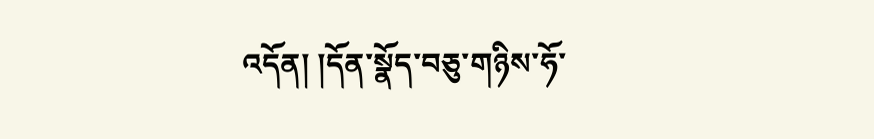འདོན། །དོན་སྣོད་བཅུ་གཉིས་ཧོ་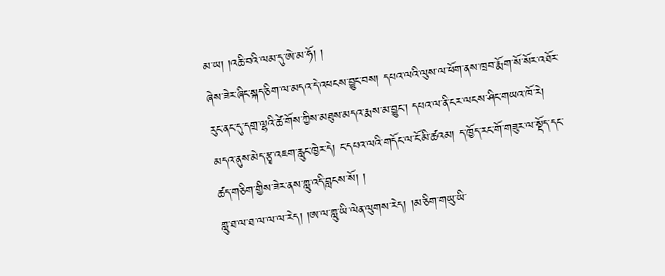མ་ཡ། །འཆི་བའི་ལམ་དུ་ཨེ་མ་ཧོ། །
ཞེས་ཟེར་ཞིང་སྐད་ཅིག་ལ་མདའ་དེ་འཕངས་བྱུང་བས། དཔའ་ལའི་ལུས་ལ་ཕོག་ནས་ཁྲབ་རྨོག་སོ་སོར་འཐོར་རུང་ནང་དུ་དགྲ་ལྷའི་ཚེ་གོས་ཀྱིས་མཐུས་མདའ་རྨས་མ་བྱུང་། དཔའ་ལ་ནི་ངར་ལངས་ཤིང་གཡའ་ཁོ་རེ། མདའ་ནུས་མེད་རྩྭ་འཇག་རླུང་ཁྱེར་དེ། ང་དཔའ་ལའི་གདོང་ལ་ངོ་མི་ཚའམ། ད་ཁྱོད་རང་གོ་གཟུར་ལ་སྡོད་དང་ཚད་གཅིག་གྱིས་ཟེར་ནས་གླུ་འདི་བླངས་སོ། །
གླུ་ཐ་ལ་ཐ་ལ་ལ་ལ་རེད། །ཨ་ལ་གླུ་ཡི་ལེན་ལུགས་རེད། །མ་ཅིག་གཡུ་ཡི་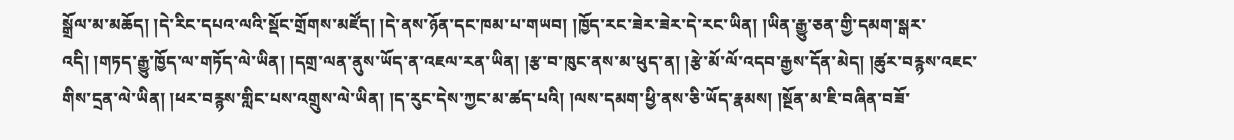སྒྲོལ་མ་མཆོད། །དེ་རིང་དཔའ་ལའི་སྡོང་གྲོགས་མཛོད། །དེ་ནས་ཉོན་དང་ཁམ་པ་གཡབ། །ཁྱོད་རང་ཟེར་ཟེར་དེ་རང་ཡིན། །ཡིན་རྒྱུ་ཅན་གྱི་དམག་སྒར་འདི། །གཏད་རྒྱུ་ཁྱོད་ལ་གཏོད་ལེ་ཡིན། །དགྲ་ལན་ནུས་ཡོད་ན་འཇལ་རན་ཡིན། །རྩ་བ་ཁུང་ནས་མ་ཕུད་ན། །རྩེ་མོ་ལོ་འདབ་རྒྱས་དོན་མེད། །ཚུར་བརྙས་འཇང་གིས་དྲན་ལེ་ཡིན། །ཕར་བརྙས་གླིང་པས་འགྲུས་ལེ་ཡིན། །ད་རུང་དེས་ཀྱང་མ་ཚད་པའི། །ལས་དམག་ཕྱི་ནས་ཅི་ཡོད་རྣམས། །སྔོན་མ་ཇི་བཞིན་བཟོ་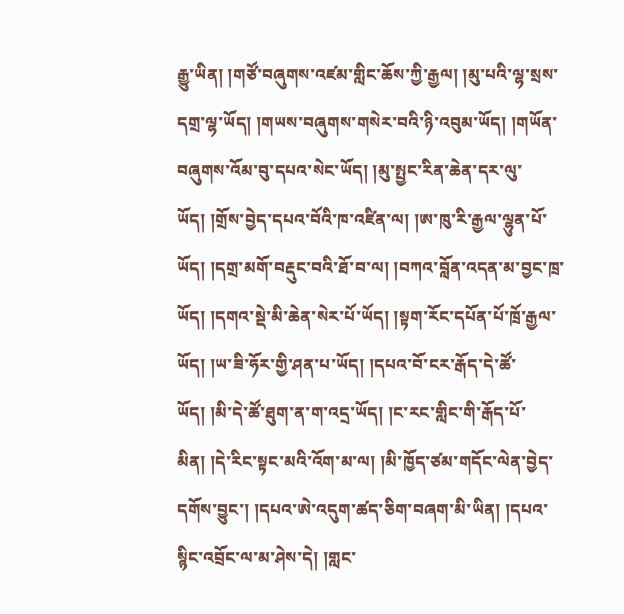རྒྱུ་ཡིན། །གཙོ་བཞུགས་འཛམ་གླིང་ཆོས་ཀྱི་རྒྱལ། །མུ་པའི་ལྷ་སྲས་དགྲ་ལྷ་ཡོད། །གཡས་བཞུགས་གསེར་བའི་ཉི་འབུམ་ཡོད། །གཡོན་བཞུགས་འོམ་བུ་དཔའ་སེང་ཡོད། །མུ་སྤྱང་རིན་ཆེན་དར་ལུ་ཡོད། །གྲོས་བྱེད་དཔའ་བོའི་ཁ་འཛིན་ལ། །ཨ་ཁུ་རི་རྒྱལ་ལྷུན་པོ་ཡོད། །དགྲ་མགོ་བརྡུང་བའི་ཐོ་བ་ལ། །བཀའ་བློན་འདན་མ་བྱང་ཁྲ་ཡོད། །དགའ་སྡེ་མི་ཆེན་སེར་པོ་ཡོད། །སྟག་རོང་དཔོན་པོ་ཁྲོ་རྒྱལ་ཡོད། །ཡ་ཟི་ཧོར་གྱི་ཤན་པ་ཡོད། །དཔའ་བོ་ངར་རྒོད་དེ་ཚོ་ཡོད། །མི་དེ་ཚོ་ཐུག་ན་ག་འདྲ་ཡོད། །ང་རང་གླིང་གི་རྒོད་པོ་མིན། །དེ་རིང་སྟང་མའི་འོག་མ་ལ། །མི་ཁྱོད་ཙམ་གདོང་ལེན་བྱེད་དགོས་བྱུང་། །དཔའ་ཨེ་འདུག་ཚད་ཅིག་བཞག་མི་ཡིན། །དཔའ་སྙིང་འབྲོང་ལ་མ་ཤེས་དེ། །གླང་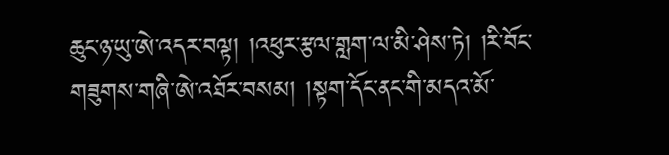ཆུང་ཉ་ཡུ་ཨེ་འདར་བལྟ། །འཕུར་རྩལ་གླག་ལ་མི་ཤེས་ཏེ། །རི་བོང་གཟུགས་གཞི་ཨེ་འཐོར་བསམ། །སྟག་དོང་ནང་གི་མདའ་མོ་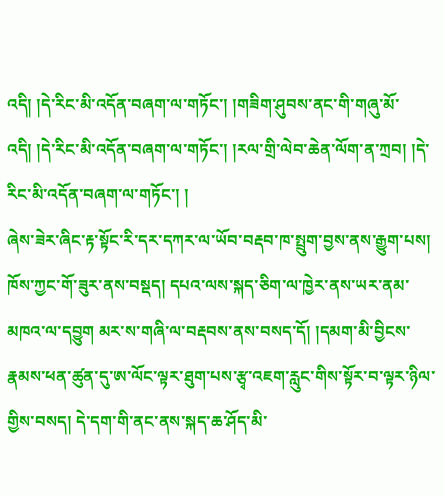འདི། །དེ་རིང་མི་འདོན་བཞག་ལ་གཏོང་། །གཟིག་ཤུབས་ནང་གི་གཞུ་མོ་འདི། །དེ་རིང་མི་འདོན་བཞག་ལ་གཏོང་། །རལ་གྲི་ལེབ་ཆེན་ལོག་ན་ཀྲབ། །དེ་རིང་མི་འདོན་བཞག་ལ་གཏོང་། །
ཞེས་ཟེར་ཞིང་རྟ་སྟོང་རི་དར་དཀར་ལ་ཡོབ་བརྡབ་ཁ་སྤྲུག་བྱས་ནས་རྒྱུག་པས། ཁོས་ཀྱང་གོ་ཟུར་ནས་བསྡད། དཔའ་ལས་སྐད་ཅིག་ལ་ཁྱེར་ནས་ཡར་ནམ་མཁའ་ལ་དབྱུག མར་ས་གཞི་ལ་བརྡབས་ནས་བསད་དོ། །དམག་མི་བྱིངས་རྣམས་ཕན་ཚུན་དུ་ཨ་ལོང་ལྟར་ཐུག་པས་རྩྭ་འཇག་རླུང་གིས་སྟོར་བ་ལྟར་ཉིལ་གྱིས་བསད། དེ་དག་གི་ནང་ནས་སྐད་ཆ་ཤོད་མི་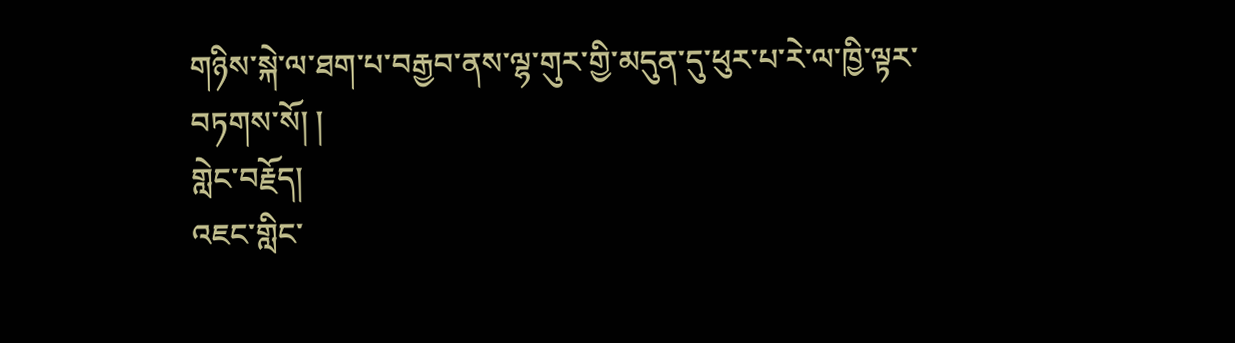གཉིས་སྐེ་ལ་ཐག་པ་བརྒྱབ་ནས་ལྷ་གུར་གྱི་མདུན་དུ་ཕུར་པ་རེ་ལ་ཁྱི་ལྟར་བཏགས་སོ། །
གླེང་བརྗོད།
འཇང་གླིང་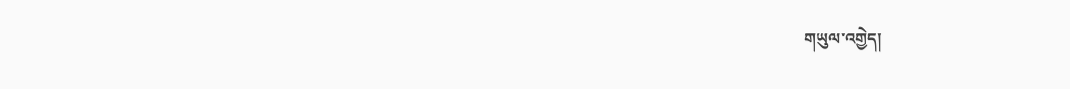གཡུལ་འགྱེད།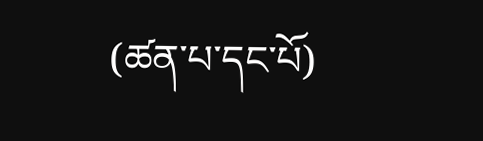(ཚན་པ་དང་པོ)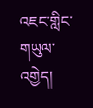འཇང་གླིང་གཡུལ་འགྱེད།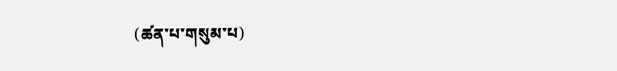(ཚན་པ་གསུམ་པ)